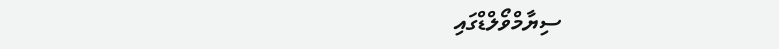ސިޔާމްވޯލްޑްގައި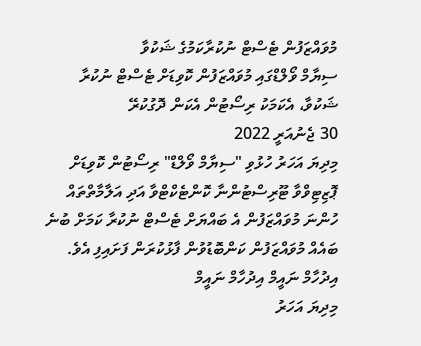މުވައްޒަފުން ޓެސްޓް ނުކުރާކަމުގެ ޝަކުވާ
ސިޔާމް ވޯލްޑްގައި މުވައްޒަފުން ކޮވިޑަށް ޓެސްޓް ނުކުރާ ޝަކުވާ، އެކަމަކު ރިސޯޓުން އެކަން ދޮގުކުރޭ
30 ޖެނުއަރީ 2022
މިދިޔަ އަހަރު ހުޅުވި "ސިޔާމް ވޯލްޑް" ރިސޯޓުން ކޮވިޑަށް ޕޮޒިޓިވްވާ ޓޫރިސްޓުންނާ ކޮންޓެކްޓްވާ އަދި އަލާމާތްތައް ހުންނަ މުވައްޒަފުން އެ ބައްޔަށް ޓެސްޓް ނުކުރާ ކަމަށް ބުނެ ބައެއް މުވައްޒަފުން ކަންބޮޑުވުން ފާޅުކުރަން ފަށައިފި އެވެ.
އިދުހާމް ނައީމް އިދުހާމް ނައީމް
މިދިޔަ އަހަރު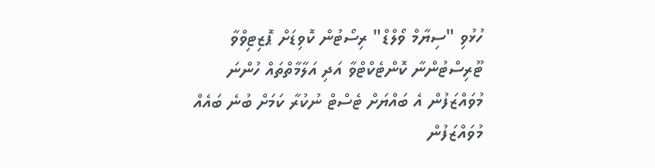ހުޅުވި "ސިޔާމް ވޯލްޑް" ރިސޯޓުން ކޮވިޑަށް ޕޮޒިޓިވްވާ ޓޫރިސްޓުންނާ ކޮންޓެކްޓްވާ އަދި އަލާމާތްތައް ހުންނަ މުވައްޒަފުން އެ ބައްޔަށް ޓެސްޓް ނުކުރާ ކަމަށް ބުނެ ބައެއް މުވައްޒަފުން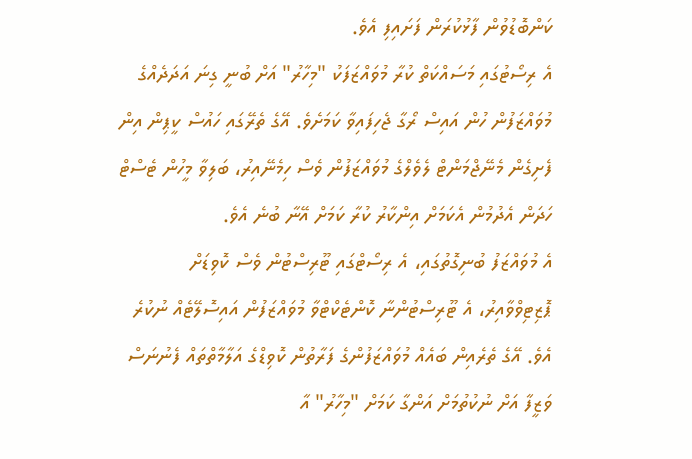ކަންބޮޑުވުން ފާޅުކުރަން ފަށައިފި އެވެ.
އެ ރިސޯޓުގައި މަސައްކަތް ކުރާ މުވައްޒަފަކު "މިހާރު" އަށް ބުނީ ގިނަ އަދަދެއްގެ މުވައްޒަފުން ހުން އައިސް ރޯގާ ޖެހިފައިވާ ކަމަށެވެ. އޭގެ ތެރޭގައި ހައުސް ކީޕިން އިން ފެށިގެން މެނޭޖްމަންޓް ލެވެލްގެ މުވައްޒަފުން ވެސް ހިމެނޭއިރު، ބަލިވާ މީހުން ޓެސްޓް ހަދަން އެދުމުން އެކަމަށް އިންކާރު ކުރާ ކަމަށް އޭނާ ބުނެ އެވެ.
އެ މުވައްޒަފު ބުނިގޮތުގައި، އެ ރިސޯޓްގައި ޓޫރިސްޓުން ވެސް ކޮވިޑަށް ޕޮޒިޓިވްވާއިރު، އެ ޓޫރިސްޓުންނާ ކޮންޓެކްޓްވާ މުވައްޒަފުން އައިސޮލޭޓެއް ނުކުރެ އެވެ. އޭގެ ތެރެއިން ބައެއް މުވައްޒަފުންގެ ފަރާތުން ކޮވިޑްގެ އަލާމާތްތައް ފެނުނަސް ވަޒީފާ އަށް ނުކުތުމަށް އަންގާ ކަމަށް "މިހާރު" އާ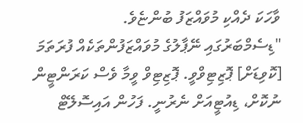ވާހަކަ ދެއްކި މުވައްޒަފު ބުންޏެވެ.
"ޑިސެމްބަރުގައި ނޭޕާލުގެ މުވައްޒަފުންތަކެއް ފުރަތަމަ [ކޮވިޑަށް] ޕޮޒިޓިވްވީ. ޕޮޒިޓިވް ވީމާ ވެސް ކަރަންޓީން ނުކޮށް، ޑިއުޓީއަށް ނެރުނީ. ފަހުން އައިސޮލޭޓް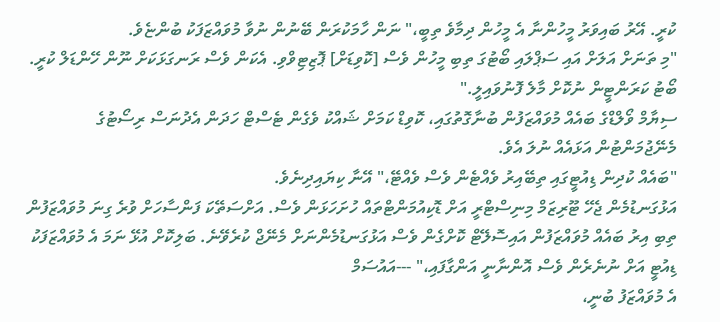ކުރީ. އޭރު ބައިވަރު މީހުންނާ އެ މީހުން ދިމާވެ ތިބީ،" ނަން ހާމަކުރަން ބޭނުން ނުވާ މުވައްޒަފަކު ބުންޏެވެ.
"މި ތަނަށް އަލަށް އައި ސަޕްލައި ބޯޓުގަ ތިބި މީހުން ވެސް [ކޮވިޑަށް] ޕޮޒިޓިވްވި. އެކަން ވެސް ރަނގަޅަކަށް ނޫން ހޭންޑަލް ކުރީ. ބޯޓު ކަރަންޓީން ނުކޮށް މާލެ ފޮނުވައިލީ."
ސިޔާމް ވޯލްޑްގެ ބައެއް މުވައްޒަފުން ބުނާގޮތުގައި، ކޮވިޑް ކަމަށް ޝައްކު ވެގެން ޓެސްޓް ހަދަން އެދުނަސް ރިސޯޓުގެ މެނޭޖުމަންޓުން އަޅައެއް ނުލަ އެވެ.
"ބައެއް ކުދިން ޑިއުޓީގައި ތިބޭއިރު ވެއްޓެން ވެސް ވެއްޓޭ،" އޭނާ ކިޔައިދިނެވެ.
އަޅުގަނޑުމެން ޖެހޭ ޓޫރިޒަމް މިނިސްޓްރީ އަށް ޑޮކިއުމަންޓްތައް ހުށަހަޅަން ވެސް. އަށްސަތޭކަ ފަންސާހަށް ވުރެ ގިނަ މުވައްޒަފުން ތިބި އިރު ބައެއް މުވައްޒަފުން އައިސޮލޭޓް ކޮށްގެން ވެސް އަޅުގަނޑުމެންނަށް މެނޭޖް ކުރެވޭނެ. ބަލިކޮށް އުޅޭ ނަމަ އެ މުވައްޒަފަކު ޑިއުޓީ އަށް ނުނެރެން ވެސް އޮންނާނީ އަންގާފައި،" ---އައުސަމް
އެ މުވައްޒަފު ބުނީ،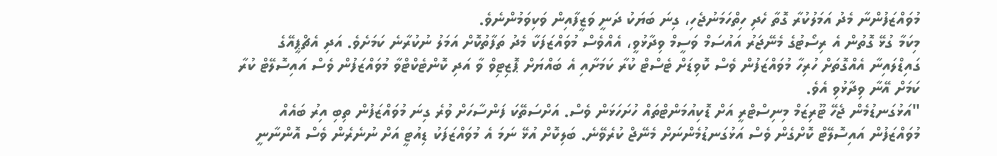މުވައްޒަފުންނާ މެދު އަމަލުކުރާ ގޮތާ ހެދި ހިތްހަމަނުޖެހި، ގިނަ ބަޔަކު ދަނީ ވަޒީފާއިން ވަކިވަމުންނެވެ.
މިކަމާ ގުޅޭ ގޮތުން އެ ރިސޯޓުގެ މެނޭޖަރު އައުސަމް ވަސީމް ވިދާޅުވީ، އެއްވެސް މުވައްޒަފަކާ މެދު ތަފާތުކޮށް އަމަލު ނުކުރާނެ ކަމަށެވެ. އަދި އެޗްޕީއޭގެ ގައިޑްލައިނާ އެއްގޮތަށް ހުރިހާ މުވައްޒަފުން ވެސް ކޮވިޑަށް ޓެސްޓް ކުރާ ކަމަށާއި އެ ބައްޔަށް ޕޮޒިޓިވް ވާ އަދި ކޮންޓެކްޓްވާ މުވައްޒަފުން ވެސް އައިސޮލޭޓް ކުރާ ކަމަށް އޭނާ ވިދާޅުވި އެވެ.
"އަޅުގަނޑުމެން ޖެހޭ ޓޫރިޒަމް މިނިސްޓްރީ އަށް ޑޮކިއުމަންޓްތައް ހުށަހަޅަން ވެސް. އަށްސަތޭކަ ފަންސާހަށް ވުރެ ގިނަ މުވައްޒަފުން ތިބި އިރު ބައެއް މުވައްޒަފުން އައިސޮލޭޓް ކޮށްގެން ވެސް އަޅުގަނޑުމެންނަށް މެނޭޖް ކުރެވޭނެ. ބަލިކޮށް އުޅޭ ނަމަ އެ މުވައްޒަފަކު ޑިއުޓީ އަށް ނުނެރެން ވެސް އޮންނާނީ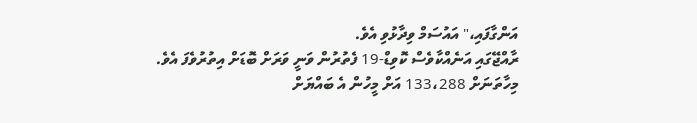އަންގާފައި،" އައުސަމް ވިދާޅުވި އެވެ.
ރާއްޖޭގައި އަނެއްކާވެސް ކޮވިޑް-19 ފެތުރުން ވަނީ ވަރަށް ބޮޑަށް އިތުރުވެފަ އެވެ. މިހާތަނަށް 133،288 އަށް މީހުން އެ ބައްޔަށް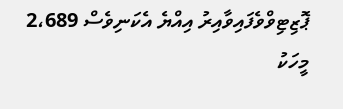ޕޮޒިޓިވްވެފައިވާއިރު އިއްޔެ އެކަނިވެސް 2،689 މީހަކު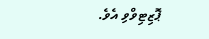ޕޮޒިޓިވްވި އެވެ.